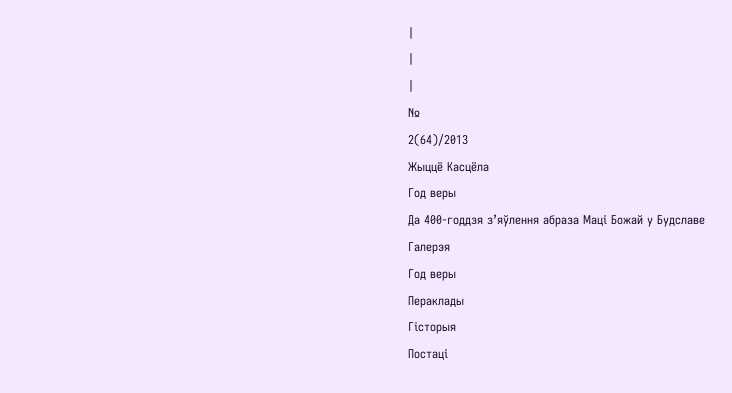|
|
|
№
2(64)/2013
Жыццё Касцёла
Год веры
Да 400-годдзя з’яўлення абраза Маці Божай у Будславе
Галерэя
Год веры
Пераклады
Гісторыя
Постаці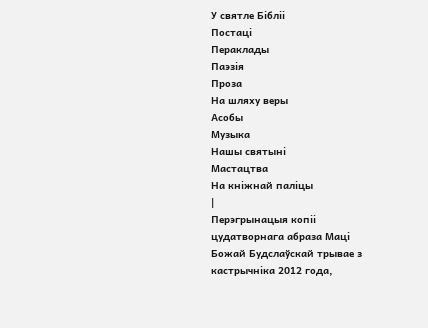У святле Бібліі
Постаці
Пераклады
Паэзія
Проза
На шляху веры
Асобы
Музыка
Нашы святыні
Мастацтва
На кніжнай паліцы
|
Перэгрынацыя копіі цудатворнага абраза Маці Божай Будслаўскай трывае з кастрычніка 2012 года,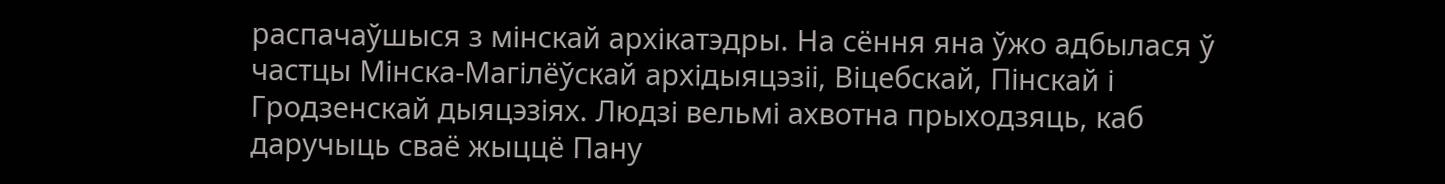распачаўшыся з мінскай архікатэдры. На сёння яна ўжо адбылася ў частцы Мінска-Магілёўскай архідыяцэзіі, Віцебскай, Пінскай і Гродзенскай дыяцэзіях. Людзі вельмі ахвотна прыходзяць, каб даручыць сваё жыццё Пану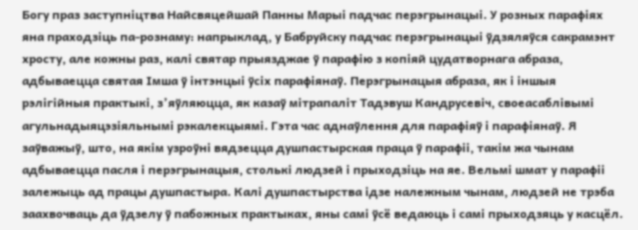Богу праз заступніцтва Найсвяцейшай Панны Марыі падчас перэгрынацыі. У розных парафіях яна праходзіць па-рознаму: напрыклад, у Бабруйску падчас перэгрынацыі ўдзяляўся сакрамэнт хросту, але кожны раз, калі святар прыязджае ў парафію з копіяй цудатворнага абраза, адбываецца святая Імша ў інтэнцыі ўсіх парафіянаў. Перэгрынацыя абраза, як і іншыя рэлігійныя практыкі, з’яўляюцца, як казаў мітрапаліт Тадэвуш Кандрусевіч, своеасаблівымі агульнадыяцэзіяльнымі рэкалекцыямі. Гэта час аднаўлення для парафіяў і парафіянаў. Я заўважыў, што, на якім узроўні вядзецца душпастырская праца ў парафіі, такім жа чынам адбываецца пасля і перэгрынацыя, столькі людзей і прыходзіць на яе. Вельмі шмат у парафіі залежыць ад працы душпастыра. Калі душпастырства ідзе належным чынам, людзей не трэба заахвочваць да ўдзелу ў пабожных практыках, яны самі ўсё ведаюць і самі прыходзяць у касцёл.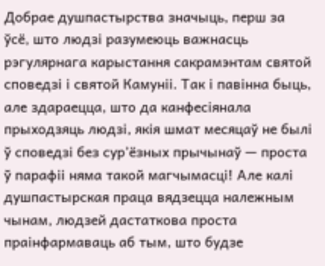Добрае душпастырства значыць, перш за ўсё, што людзі разумеюць важнасць рэгулярнага карыстання сакрамэнтам святой споведзі і святой Камуніі. Так і павінна быць, але здараецца, што да канфесіянала прыходзяць людзі, якія шмат месяцаў не былі ў споведзі без сур’ёзных прычынаў — проста ў парафіі няма такой магчымасці! Але калі душпастырская праца вядзецца належным чынам, людзей дастаткова проста праінфармаваць аб тым, што будзе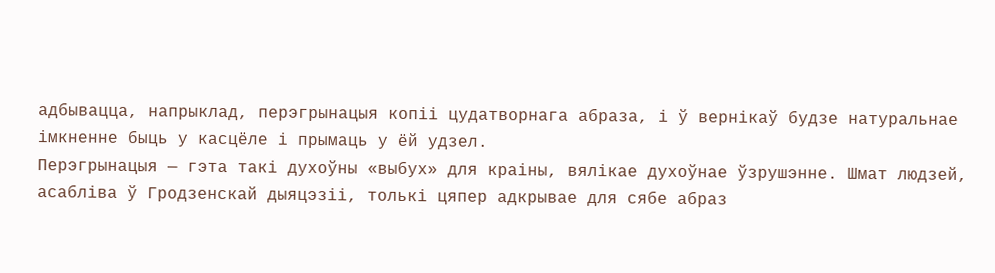адбывацца, напрыклад, перэгрынацыя копіі цудатворнага абраза, і ў вернікаў будзе натуральнае імкненне быць у касцёле і прымаць у ёй удзел.
Перэгрынацыя — гэта такі духоўны «выбух» для краіны, вялікае духоўнае ўзрушэнне. Шмат людзей, асабліва ў Гродзенскай дыяцэзіі, толькі цяпер адкрывае для сябе абраз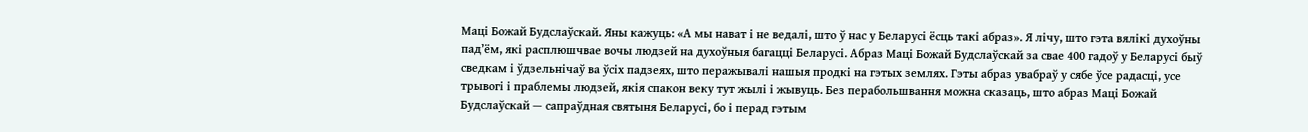Маці Божай Будслаўскай. Яны кажуць: «А мы нават і не ведалі, што ў нас у Беларусі ёсць такі абраз». Я лічу, што гэта вялікі духоўны пад’ём, які расплюшчвае вочы людзей на духоўныя багацці Беларусі. Абраз Маці Божай Будслаўскай за свае 400 гадоў у Беларусі быў сведкам і ўдзельнічаў ва ўсіх падзеях, што перажывалі нашыя продкі на гэтых землях. Гэты абраз увабраў у сябе ўсе радасці, усе трывогі і праблемы людзей, якія спакон веку тут жылі і жывуць. Без перабольшвання можна сказаць, што абраз Маці Божай Будслаўскай — сапраўдная святыня Беларусі, бо і перад гэтым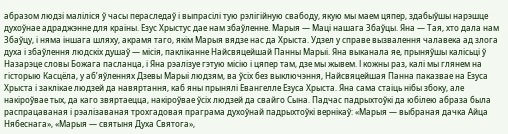абразом людзі маліліся ў часы пераследаў і выпрасілі тую рэлігійную свабоду, якую мы маем цяпер, здабыўшы нарэшце духоўнае адраджэнне для краіны. Езус Хрыстус дае нам збаўленне. Марыя — Маці нашага Збаўцы. Яна — Тая, хто дала нам Збаўцу, і няма іншага шляху, акрамя таго, якім Марыя вядзе нас да Хрыста. Удзел у справе вызвалення чалавека ад злога духа і збаўлення людскіх душаў — місія, пакліканне Найсвяцейшай Панны Марыі. Яна выканала яе, прыняўшы калісьці ў Назарэце словы Божага пасланца, і Яна рэалізуе гэтую місію і цяпер там, дзе мы жывем. І кожны раз, калі мы глянем на гісторыю Касцёла, у аб’яўленнях Дзевы Марыі людзям, ва ўсіх без выключэння, Найсвяцейшая Панна паказвае на Езуса Хрыста і заклікае людзей да навяртання, каб яны прынялі Евангелле Езуса Хрыста. Яна сама стаіць нібы збоку, але накіроўвае тых, да каго звяртаецца, накіроўвае ўсіх людзей да свайго Сына. Падчас падрыхтоўкі да юбілею абраза была распрацаваная і рэалізаваная трохгадовая праграма духоўнай падрыхтоўкі вернікаў: «Марыя — выбраная дачка Айца Нябеснага», «Марыя — святыня Духа Святога»,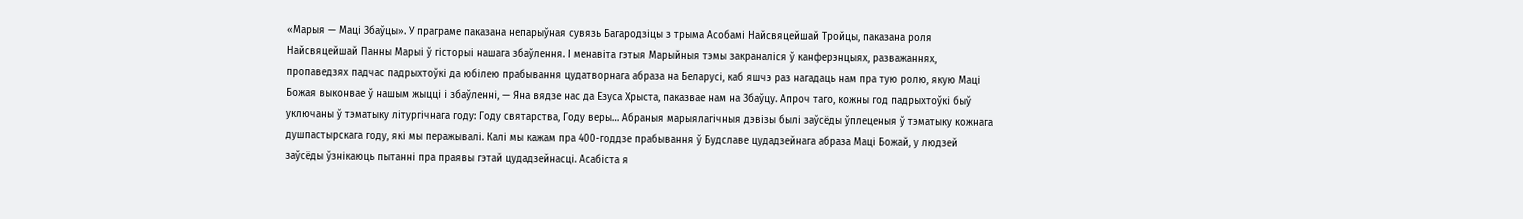«Марыя — Маці Збаўцы». У праграме паказана непарыўная сувязь Багародзіцы з трыма Асобамі Найсвяцейшай Тройцы, паказана роля Найсвяцейшай Панны Марыі ў гісторыі нашага збаўлення. І менавіта гэтыя Марыйныя тэмы закраналіся ў канферэнцыях, разважаннях, пропаведзях падчас падрыхтоўкі да юбілею прабывання цудатворнага абраза на Беларусі, каб яшчэ раз нагадаць нам пра тую ролю, якую Маці Божая выконвае ў нашым жыцці і збаўленні, — Яна вядзе нас да Езуса Хрыста, паказвае нам на Збаўцу. Апроч таго, кожны год падрыхтоўкі быў уключаны ў тэматыку літургічнага году: Году святарства, Году веры… Абраныя марыялагічныя дэвізы былі заўсёды ўплеценыя ў тэматыку кожнага душпастырскага году, які мы перажывалі. Калі мы кажам пра 400-годдзе прабывання ў Будславе цудадзейнага абраза Маці Божай, у людзей заўсёды ўзнікаюць пытанні пра праявы гэтай цудадзейнасці. Асабіста я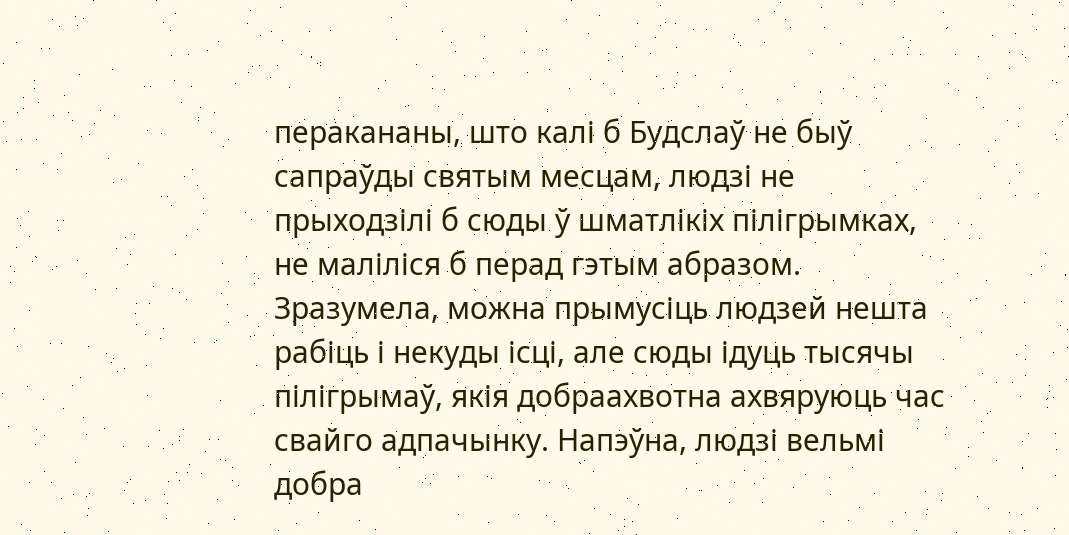перакананы, што калі б Будслаў не быў сапраўды святым месцам, людзі не прыходзілі б сюды ў шматлікіх пілігрымках, не маліліся б перад гэтым абразом. Зразумела, можна прымусіць людзей нешта рабіць і некуды ісці, але сюды ідуць тысячы пілігрымаў, якія добраахвотна ахвяруюць час свайго адпачынку. Напэўна, людзі вельмі добра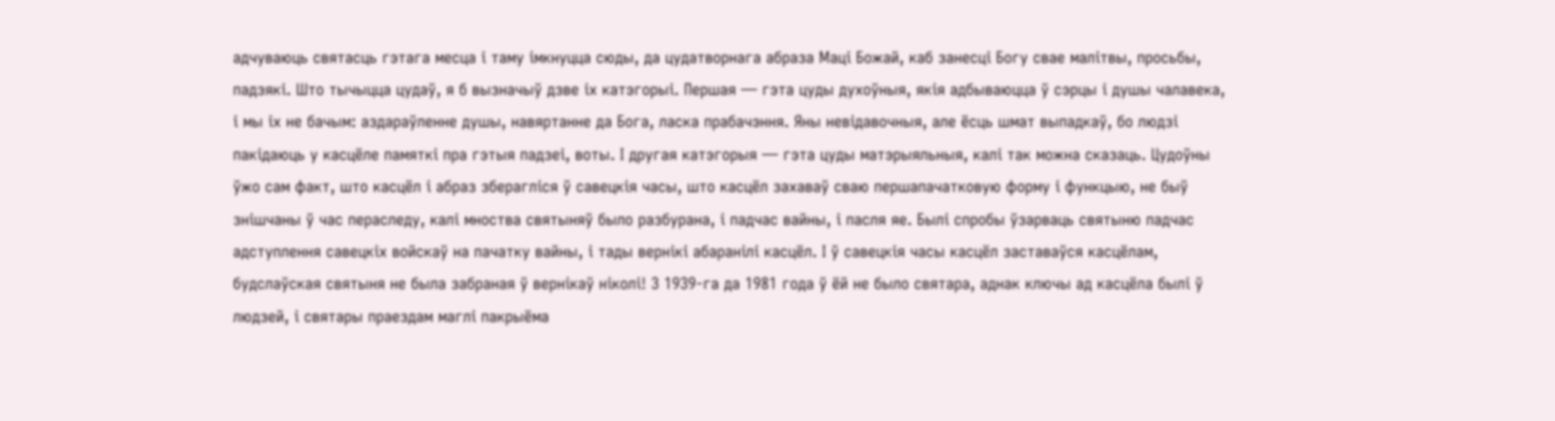адчуваюць святасць гэтага месца і таму імкнуцца сюды, да цудатворнага абраза Маці Божай, каб занесці Богу свае малітвы, просьбы, падзякі. Што тычыцца цудаў, я б вызначыў дзве іх катэгорыі. Першая — гэта цуды духоўныя, якія адбываюцца ў сэрцы і душы чалавека, і мы іх не бачым: аздараўленне душы, навяртанне да Бога, ласка прабачэння. Яны невідавочныя, але ёсць шмат выпадкаў, бо людзі пакідаюць у касцёле памяткі пра гэтыя падзеі, воты. І другая катэгорыя — гэта цуды матэрыяльныя, калі так можна сказаць. Цудоўны ўжо сам факт, што касцёл і абраз зберагліся ў савецкія часы, што касцёл захаваў сваю першапачатковую форму і функцыю, не быў знішчаны ў час пераследу, калі мноства святыняў было разбурана, і падчас вайны, і пасля яе. Былі спробы ўзарваць святыню падчас адступлення савецкіх войскаў на пачатку вайны, і тады вернікі абаранілі касцёл. І ў савецкія часы касцёл заставаўся касцёлам, будслаўская святыня не была забраная ў вернікаў ніколі! З 1939-га да 1981 года ў ёй не было святара, аднак ключы ад касцёла былі ў людзей, і святары праездам маглі пакрыёма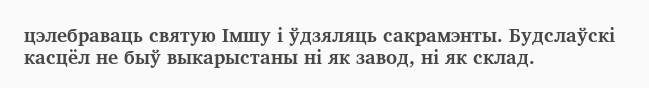цэлебраваць святую Імшу і ўдзяляць сакрамэнты. Будслаўскі касцёл не быў выкарыстаны ні як завод, ні як склад.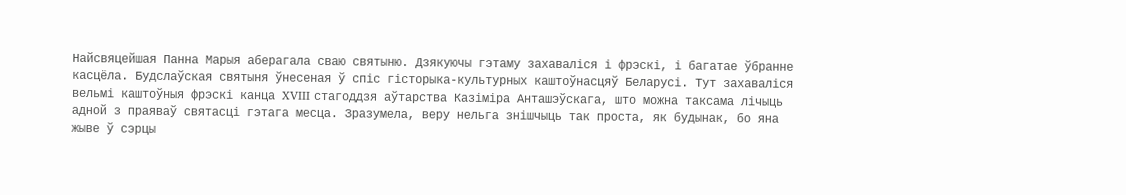Найсвяцейшая Панна Марыя аберагала сваю святыню. Дзякуючы гэтаму захаваліся і фрэскі, і багатае ўбранне касцёла. Будслаўская святыня ўнесеная ў спіс гісторыка-культурных каштоўнасцяў Беларусі. Тут захаваліся вельмі каштоўныя фрэскі канца XVIII стагоддзя аўтарства Казіміра Анташэўскага, што можна таксама лічыць адной з праяваў святасці гэтага месца. Зразумела, веру нельга знішчыць так проста, як будынак, бо яна жыве ў сэрцы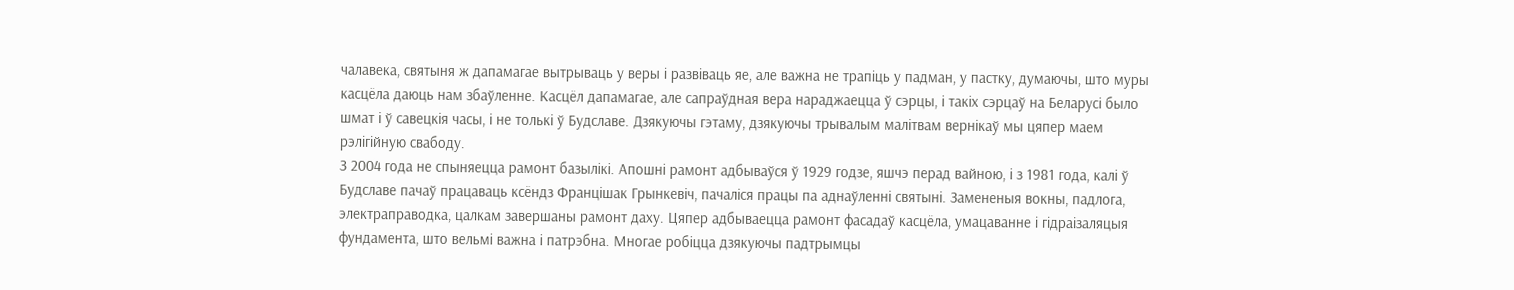чалавека, святыня ж дапамагае вытрываць у веры і развіваць яе, але важна не трапіць у падман, у пастку, думаючы, што муры касцёла даюць нам збаўленне. Касцёл дапамагае, але сапраўдная вера нараджаецца ў сэрцы, і такіх сэрцаў на Беларусі было шмат і ў савецкія часы, і не толькі ў Будславе. Дзякуючы гэтаму, дзякуючы трывалым малітвам вернікаў мы цяпер маем рэлігійную свабоду.
З 2004 года не спыняецца рамонт базылікі. Апошні рамонт адбываўся ў 1929 годзе, яшчэ перад вайною, і з 1981 года, калі ў Будславе пачаў працаваць ксёндз Францішак Грынкевіч, пачаліся працы па аднаўленні святыні. Замененыя вокны, падлога, электраправодка, цалкам завершаны рамонт даху. Цяпер адбываецца рамонт фасадаў касцёла, умацаванне і гідраізаляцыя фундамента, што вельмі важна і патрэбна. Многае робіцца дзякуючы падтрымцы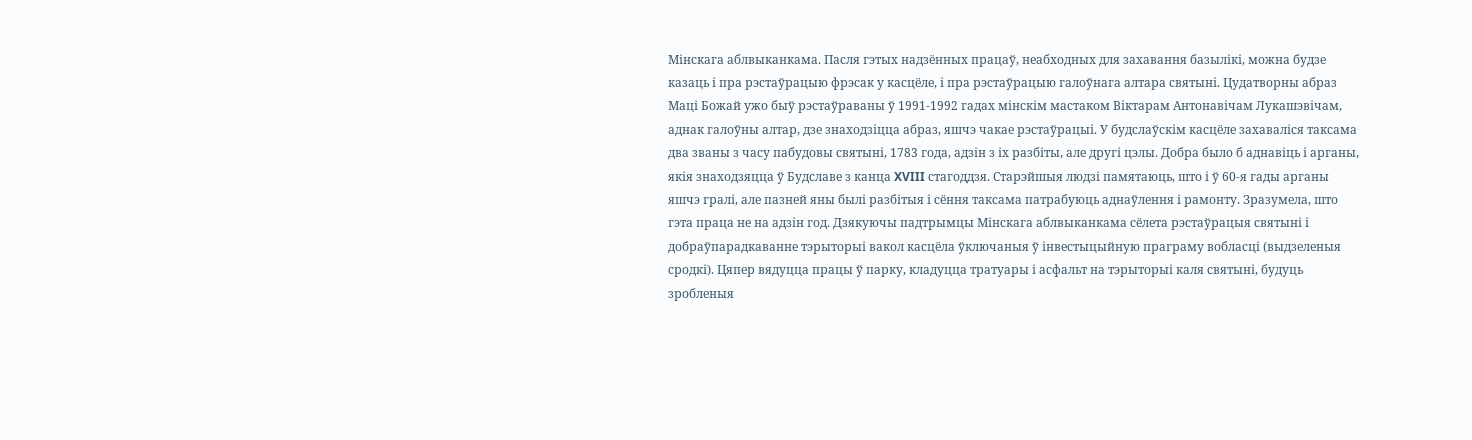Мінскага аблвыканкама. Пасля гэтых надзённых працаў, неабходных для захавання базылікі, можна будзе казаць і пра рэстаўрацыю фрэсак у касцёле, і пра рэстаўрацыю галоўнага алтара святыні. Цудатворны абраз Маці Божай ужо быў рэстаўраваны ў 1991-1992 гадах мінскім мастаком Віктарам Антонавічам Лукашэвічам, аднак галоўны алтар, дзе знаходзіцца абраз, яшчэ чакае рэстаўрацыі. У будслаўскім касцёле захаваліся таксама два званы з часу пабудовы святыні, 1783 года, адзін з іх разбіты, але другі цэлы. Добра было б аднавіць і арганы, якія знаходзяцца ў Будславе з канца XVIII стагоддзя. Старэйшыя людзі памятаюць, што і ў 60-я гады арганы яшчэ гралі, але пазней яны былі разбітыя і сёння таксама патрабуюць аднаўлення і рамонту. Зразумела, што гэта праца не на адзін год. Дзякуючы падтрымцы Мінскага аблвыканкама сёлета рэстаўрацыя святыні і добраўпарадкаванне тэрыторыі вакол касцёла ўключаныя ў інвестыцыйную праграму вобласці (выдзеленыя сродкі). Цяпер вядуцца працы ў парку, кладуцца тратуары і асфальт на тэрыторыі каля святыні, будуць зробленыя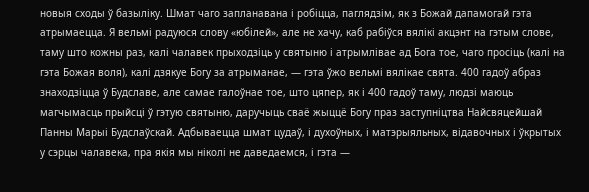новыя сходы ў базыліку. Шмат чаго запланавана і робіцца, паглядзім, як з Божай дапамогай гэта атрымаецца. Я вельмі радуюся слову «юбілей», але не хачу, каб рабіўся вялікі акцэнт на гэтым слове, таму што кожны раз, калі чалавек прыходзіць у святыню і атрымлівае ад Бога тое, чаго просіць (калі на гэта Божая воля), калі дзякуе Богу за атрыманае, — гэта ўжо вельмі вялікае свята. 400 гадоў абраз знаходзіцца ў Будславе, але самае галоўнае тое, што цяпер, як і 400 гадоў таму, людзі маюць магчымасць прыйсці ў гэтую святыню, даручыць сваё жыццё Богу праз заступніцтва Найсвяцейшай Панны Марыі Будслаўскай. Адбываецца шмат цудаў, і духоўных, і матэрыяльных, відавочных і ўкрытых у сэрцы чалавека, пра якія мы ніколі не даведаемся, і гэта —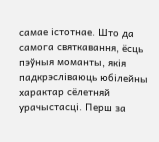самае істотнае. Што да самога святкавання, ёсць пэўныя моманты, якія падкрэсліваюць юбілейны характар сёлетняй урачыстасці. Перш за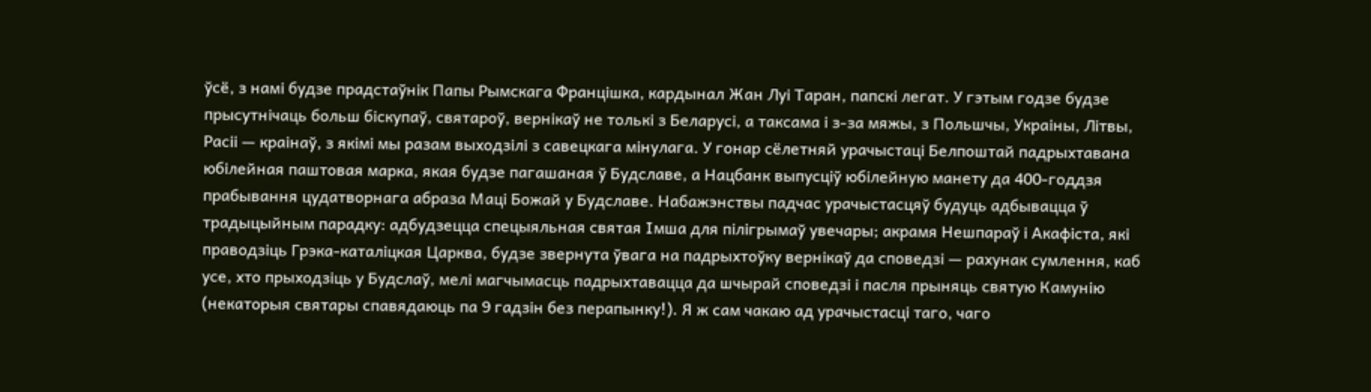ўсё, з намі будзе прадстаўнік Папы Рымскага Францішка, кардынал Жан Луі Таран, папскі легат. У гэтым годзе будзе прысутнічаць больш біскупаў, святароў, вернікаў не толькі з Беларусі, а таксама і з-за мяжы, з Польшчы, Украіны, Літвы, Расіі — краінаў, з якімі мы разам выходзілі з савецкага мінулага. У гонар сёлетняй урачыстаці Белпоштай падрыхтавана юбілейная паштовая марка, якая будзе пагашаная ў Будславе, а Нацбанк выпусціў юбілейную манету да 400-годдзя прабывання цудатворнага абраза Маці Божай у Будславе. Набажэнствы падчас урачыстасцяў будуць адбывацца ў традыцыйным парадку: адбудзецца спецыяльная святая Імша для пілігрымаў увечары; акрамя Нешпараў і Акафіста, які праводзіць Грэка-каталіцкая Царква, будзе звернута ўвага на падрыхтоўку вернікаў да споведзі — рахунак сумлення, каб усе, хто прыходзіць у Будслаў, мелі магчымасць падрыхтавацца да шчырай споведзі і пасля прыняць святую Камунію (некаторыя святары спавядаюць па 9 гадзін без перапынку!). Я ж сам чакаю ад урачыстасці таго, чаго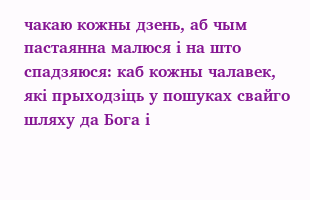чакаю кожны дзень, аб чым пастаянна малюся і на што спадзяюся: каб кожны чалавек, які прыходзіць у пошуках свайго шляху да Бога і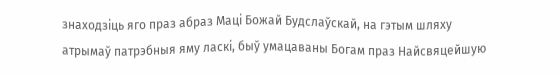знаходзіць яго праз абраз Маці Божай Будслаўскай, на гэтым шляху атрымаў патрэбныя яму ласкі, быў умацаваны Богам праз Найсвяцейшую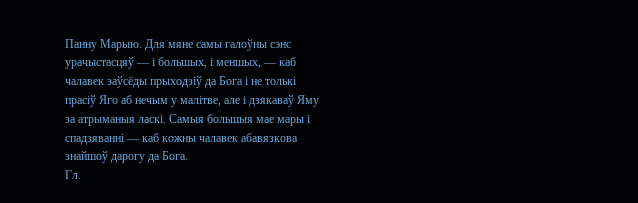Панну Марыю. Для мяне самы галоўны сэнс урачыстасцяў — і большых, і меншых, — каб чалавек заўсёды прыходзіў да Бога і не толькі прасіў Яго аб нечым у малітве, але і дзякаваў Яму за атрыманыя ласкі. Самыя большыя мае мары і спадзяванні — каб кожны чалавек абавязкова знайшоў дарогу да Бога.
Гл.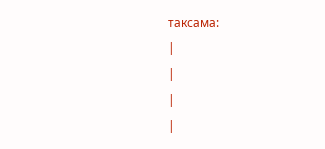таксама:
|
|
|
|